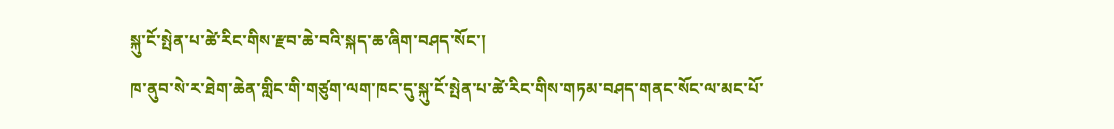སྐུ་ངོ་སྤེན་པ་ཚེ་རིང་གིས་རྫབ་ཆེ་བའི་སྐད་ཆ་ཞིག་བཤད་སོང་།
ཁ་ནུབ་སེ་ར་ཐེག་ཆེན་གླིང་གི་གཙུག་ལག་ཁང་དུ་སྐུ་ངོ་སྤེན་པ་ཚེ་རིང་གིས་གཏམ་བཤད་གནང་སོང་ལ་མང་པོ་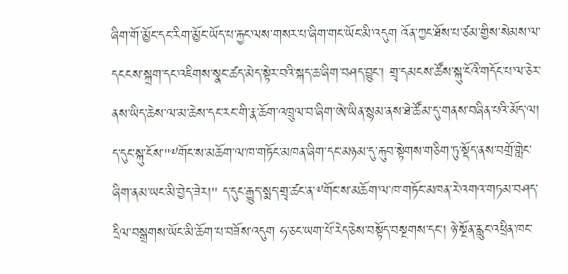ཞིག་གོ་མྱོང་དང་རིག་མྱོང་ཡོད་པ་རྐྱང་ལས་གསར་པ་ཞིག་གང་ཡོང་མི་འདུག འོན་ཀྱང་ཐོས་པ་ཙམ་གྱིས་སེམས་ལ་དངངས་སྐྲག་དང་འཇིགས་སྣང་ཚད་མེད་སྟེར་བའི་སྐད་ཆ་ཞིག་བཤད་བྱུང་། གྲྭ་དམངས་ཚོས་སྐུ་ངོའི་གདོང་པ་ལ་ཅེར་ནས་ཡིད་ཆེས་ལ་མ་ཆེས་དང་རང་གི་རྣ་ཆོག་འཁྲུལ་བ་ཞིག་ཨེ་ཡིན་སྙམ་ནས་ཐེ་ཚོམ་དུ་གནས་བཞིན་པའི་མོད་ལ། ད་དུང་སྐུ་ངོས་''༸གོང་ས་མཆོག་ལ་ཁ་གཏོང་མཁན་ཞིག་དང་མཉམ་དུ་རྐུབ་སྟེགས་གཅིག་ཏུ་སྡོད་ནས་བགྲོ་གླེང་ཞིག་ནམ་ཡང་མི་བྱེད་ཟེར།'' ད་དུང་རྒྱུད་སྨད་གྲྭ་ཚང་ན་༸གོང་ས་མཆོག་ལ་ཁ་གཏོང་མཁན་རེ་འགའ་གཏམ་བཤད་དྲིལ་བསྒྲགས་ཡོང་མི་ཆོག་པ་བཟོས་འདུག ཧ་ཅང་ཡག་པོ་རེད་ཅེས་བསྟོད་བསྔགས་དང་། ཉེ་སྔོན་རླུང་འཕྲིན་ཁང་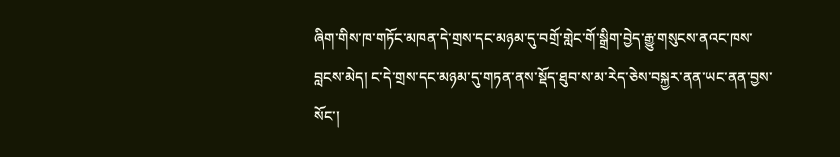ཞིག་གིས་ཁ་གཏོང་མཁན་དེ་གྲས་དང་མཉམ་དུ་བགྲོ་གླེང་གོ་སྒྲིག་བྱེད་རྒྱུ་གསུངས་ནའང་ཁས་བླངས་མེད། ང་དེ་གྲས་དང་མཉམ་དུ་གཏན་ནས་སྡོད་ཐུབ་ས་མ་རེད་ཅེས་བསྐྱར་ནན་ཡང་ནན་བྱས་སོང་།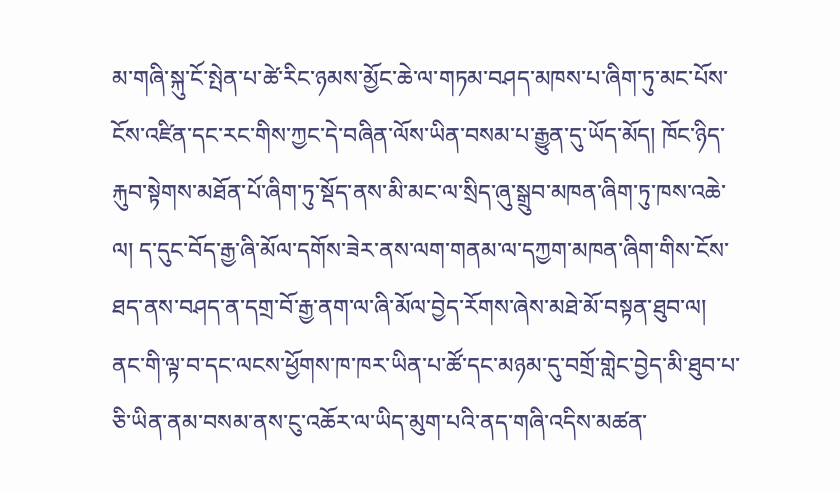མ་གཞི་སྐུ་ངོ་སྤེན་པ་ཚེ་རིང་ཉམས་མྱོང་ཆེ་ལ་གཏམ་བཤད་མཁས་པ་ཞིག་ཏུ་མང་པོས་ངོས་འཛིན་དང་རང་གིས་ཀྱང་དེ་བཞིན་ལོས་ཡིན་བསམ་པ་རྒྱུན་དུ་ཡོད་མོད། ཁོང་ཉིད་རྐུབ་སྟེགས་མཐོན་པོ་ཞིག་ཏུ་སྡོད་ནས་མི་མང་ལ་སྲིད་ཞུ་སྒྲུབ་མཁན་ཞིག་ཏུ་ཁས་འཆེ་ལ། ད་དུང་བོད་རྒྱ་ཞི་མོལ་དགོས་ཟེར་ནས་ལག་གནམ་ལ་དཀྱག་མཁན་ཞིག་གིས་ངོས་ཐད་ནས་བཤད་ན་དགྲ་བོ་རྒྱ་ནག་ལ་ཞི་མོལ་བྱེད་རོགས་ཞེས་མཐེ་མོ་བསྟན་ཐུབ་ལ། ནང་གི་ལྟ་བ་དང་ལངས་ཕྱོགས་ཁ་ཁར་ཡིན་པ་ཚོ་དང་མཉམ་དུ་བགྲོ་གླེང་བྱེད་མི་ཐུབ་པ་ཅི་ཡིན་ནམ་བསམ་ནས་ངུ་འཆོར་ལ་ཡིད་མུག་པའི་ནད་གཞི་འདིས་མཚན་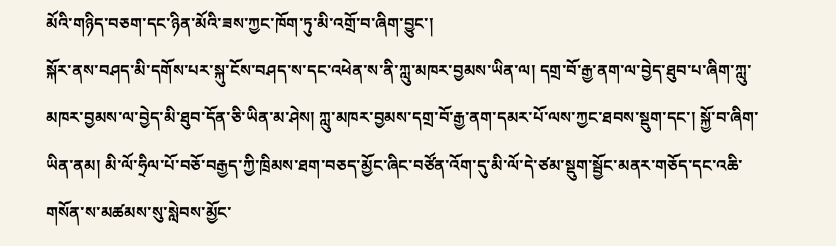མོའི་གཉིད་བཅག་དང་ཉིན་མོའི་ཟས་ཀྱང་ཁོག་ཏུ་མི་འགྲོ་བ་ཞིག་བྱུང་།
སྐོར་ནས་བཤད་མི་དགོས་པར་སྐུ་ངོས་བཤད་ས་དང་འཕེན་ས་ནི་ཀླུ་མཁར་བྱམས་ཡིན་ལ། དགྲ་བོ་རྒྱ་ནག་ལ་བྱེད་ཐུབ་པ་ཞིག་ཀླུ་མཁར་བྱམས་ལ་བྱེད་མི་ཐུབ་དོན་ཅི་ཡིན་མ་ཤེས། ཀླུ་མཁར་བྱམས་དགྲ་བོ་རྒྱ་ནག་དམར་པོ་ལས་ཀྱང་ཐབས་སྡུག་དང་། སྐྱོ་བ་ཞིག་ཡིན་ནམ། མི་ལོ་ཧྲིལ་པོ་བཅོ་བརྒྱད་ཀྱི་ཁྲིམས་ཐག་བཅད་མྱོང་ཞིང་བཙོན་འོག་དུ་མི་ལོ་དེ་ཙམ་སྡུག་སྦྱོང་མནར་གཅོད་དང་འཆི་གསོན་ས་མཚམས་སུ་སླེབས་མྱོང་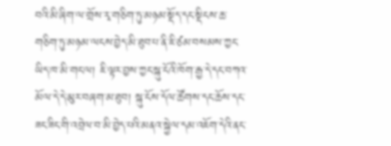བའི་མི་ཞིག་ལ་གྲོས་རྭ་གཅིག་ཏུ་མཉམ་སྡོད་དང་སྡིངས་ཆ་གཅིག་ཏུ་མཉམ་ལངས་བྱེད་མི་ཐུབ་པ་ནི་ཇི་ཙམ་བསམས་ཀྱང་ཡིད་ཁ་མི་གང་ལ། ཇི་ལྟར་བྱས་ཀྱང་སྐུ་ངོའི་ཁོག་རྒྱ་དེ་དང་བཀའ་མོལ་དེ་དེ་མུར་བཞག་མ་ཐུབ། སྐུ་ངོས་དོལ་ཚོགས་དང་ཆོས་དང་ཟང་ཟིང་གི་འབྲེལ་བ་མི་བྱེད་པའི་མནའ་སྐྱེལ་དམ་འཇོག་དེའི་ནང་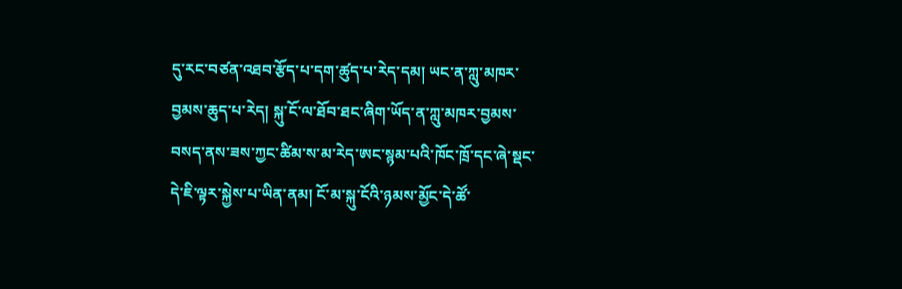དུ་རང་བཙན་འཐབ་རྩོད་པ་དག་ཚུད་པ་རེད་དམ། ཡང་ན་ཀླུ་མཁར་བྱམས་ཆུད་པ་རེད། སྐུ་ངོ་ལ་ཐོབ་ཐང་ཞིག་ཡོད་ན་ཀླུ་མཁར་བྱམས་བསད་ནས་ཟས་ཀྱང་ཚིམ་ས་མ་རེད་ཨང་སྙམ་པའི་ཁོང་ཁྲོ་དང་ཞེ་སྡང་དེ་ཇི་ལྟར་སྐྱེས་པ་ཡིན་ནམ། ངོ་མ་སྐུ་ངོའི་ཉམས་མྱོང་དེ་ཚོ་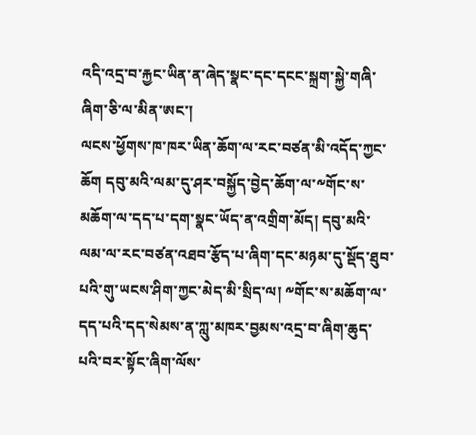འདི་འདྲ་བ་རྐྱང་ཡིན་ན་ཞེད་སྣང་དང་དངང་སྐྲག་སྐྱེ་གཞི་ཞིག་ཅི་ལ་མིན་ཨང་།
ལངས་ཕྱོགས་ཁ་ཁར་ཡིན་ཆོག་ལ་རང་བཙན་མི་འདོད་ཀྱང་ཆོག དབུ་མའི་ལམ་དུ་ཤར་བསྐྱོད་བྱེད་ཆོག་ལ་༸གོང་ས་མཆོག་ལ་དད་པ་དག་སྣང་ཡོད་ན་འགྲིག་མོད། དབུ་མའི་ལམ་ལ་རང་བཙན་འཐབ་རྩོད་པ་ཞིག་དང་མཉམ་དུ་སྡོད་ཐུབ་པའི་གུ་ཡངས་ཤིག་ཀྱང་མེད་མི་སྲིད་ལ། ༸གོང་ས་མཆོག་ལ་དད་པའི་དད་སེམས་ན་ཀླུ་མཁར་བྱམས་འདྲ་བ་ཞིག་ཆུད་པའི་བར་སྟོང་ཞིག་ལོས་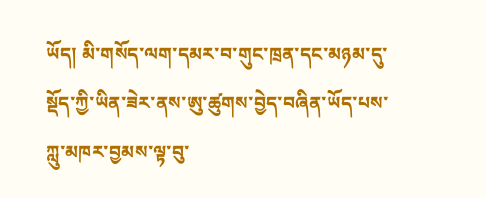ཡོད། མི་གསོད་ལག་དམར་བ་གུང་ཁྲན་དང་མཉམ་དུ་སྡོད་ཀྱི་ཡིན་ཟེར་ནས་ཨུ་ཚུགས་བྱེད་བཞིན་ཡོད་པས་ཀླུ་མཁར་བྱམས་ལྟ་བུ་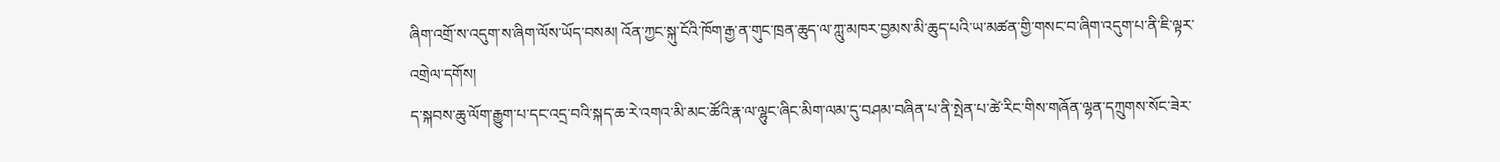ཞིག་འགྲོ་ས་འདུག་ས་ཞིག་ལོས་ཡོད་བསམ། འོན་ཀྱང་སྐུ་ངོའི་ཁོག་རྒྱ་ན་གུང་ཁྲན་ཆུད་ལ་ཀླུ་མཁར་བྱམས་མི་ཆུད་པའི་ཡ་མཚན་གྱི་གསང་བ་ཞིག་འདུག་པ་ནི་ཇི་ལྟར་འགྲེལ་དགོས།
ད་སྐབས་ཆུ་ལོག་རྒྱུག་པ་དང་འདྲ་བའི་སྐད་ཆ་རེ་འགའ་མི་མང་ཚོའི་རྣ་ལ་ལྷུང་ཞིང་མིག་ལམ་དུ་བཤམ་བཞིན་པ་ནི་སྤེན་པ་ཚེ་རིང་གིས་གཞོན་ལྷན་དཀྲུགས་སོང་ཟེར་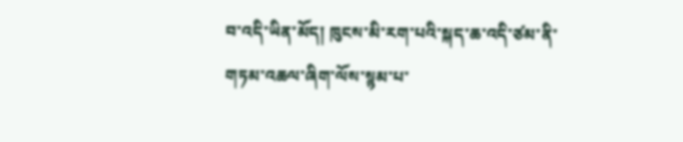བ་འདི་ཡིན་མོད། ཁུངས་མི་རག་པའི་སྐད་ཆ་འདི་ཙམ་ནི་གཏམ་འཆལ་ཞིག་ལོས་སྙམ་པ་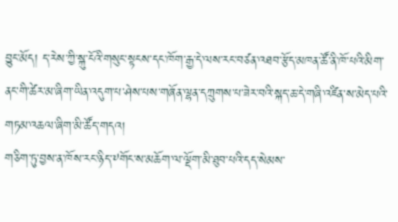བྱུང་མོད། ད་རེས་ཀྱི་སྐུ་ངོའི་གསུང་སྟངས་དང་ཁོག་རྒྱ་དེ་ལས་རང་བཙན་འཐབ་རྩོད་མཁན་ཚོ་ནི་ཁོ་པའི་མིག་ནང་གི་ཚེར་མ་ཞིག་ཡིན་འདུག་པ་ཤེས་པས་གཞོན་ལྷན་དཀྲུགས་པ་ཟེར་བའི་སྐད་ཆ་དེ་གཞི་འཛིན་ས་མེད་པའི་གཏམ་འཆལ་ཞིག་མི་ཚོད་གདའ།
གཅིག་ཏུ་བྱས་ན་ཁོས་རང་ཉིད་༸གོང་ས་མཆོག་ལ་ལྡོག་མི་ཐུབ་པའི་དད་སེམས་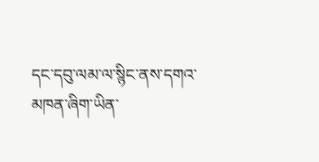དང་དབུ་ལམ་ལ་སྙིང་ནས་དགའ་མཁན་ཞིག་ཡིན་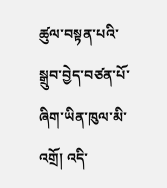ཚུལ་བསྟན་པའི་སྒྲུབ་བྱེད་བཙན་པོ་ཞིག་ཡིན་ཁུལ་མི་འགྲོ། འདི་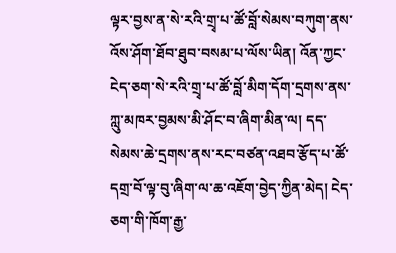ལྟར་བྱས་ན་སེ་རའི་གྲྭ་པ་ཚོ་བློ་སེམས་བཀུག་ནས་འོས་ཤོག་ཐོབ་ཐུབ་བསམ་པ་ལོས་ཡིན། འོན་ཀྱང་ངེད་ཅག་སེ་རའི་གྲྭ་པ་ཚོ་བློ་མིག་དོག་དྲགས་ནས་ཀླུ་མཁར་བྱམས་མི་ཤོང་བ་ཞིག་མིན་ལ། དད་སེམས་ཆེ་དྲགས་ནས་རང་བཙན་འཐབ་རྩོད་པ་ཚོ་དགྲ་བོ་ལྟ་བུ་ཞིག་ལ་ཆ་འཇོག་བྱེད་ཀྱིན་མེད། ངེད་ཅག་གི་ཁོག་རྒྱ་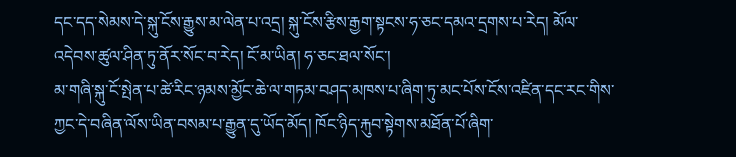དང་དད་སེམས་དེ་སྐུ་ངོས་རྒྱུས་མ་ལེན་པ་འདྲ། སྐུ་ངོས་རྩིས་རྒྱག་སྟངས་ཧ་ཅང་དམའ་དྲགས་པ་རེད། མོལ་འདེབས་ཚུལ་ཤིན་ཏུ་ནོར་སོང་བ་རེད། ངོ་མ་ཡིན། ཧ་ཅང་ཐལ་སོང་།
མ་གཞི་སྐུ་ངོ་སྤེན་པ་ཚེ་རིང་ཉམས་མྱོང་ཆེ་ལ་གཏམ་བཤད་མཁས་པ་ཞིག་ཏུ་མང་པོས་ངོས་འཛིན་དང་རང་གིས་ཀྱང་དེ་བཞིན་ལོས་ཡིན་བསམ་པ་རྒྱུན་དུ་ཡོད་མོད། ཁོང་ཉིད་རྐུབ་སྟེགས་མཐོན་པོ་ཞིག་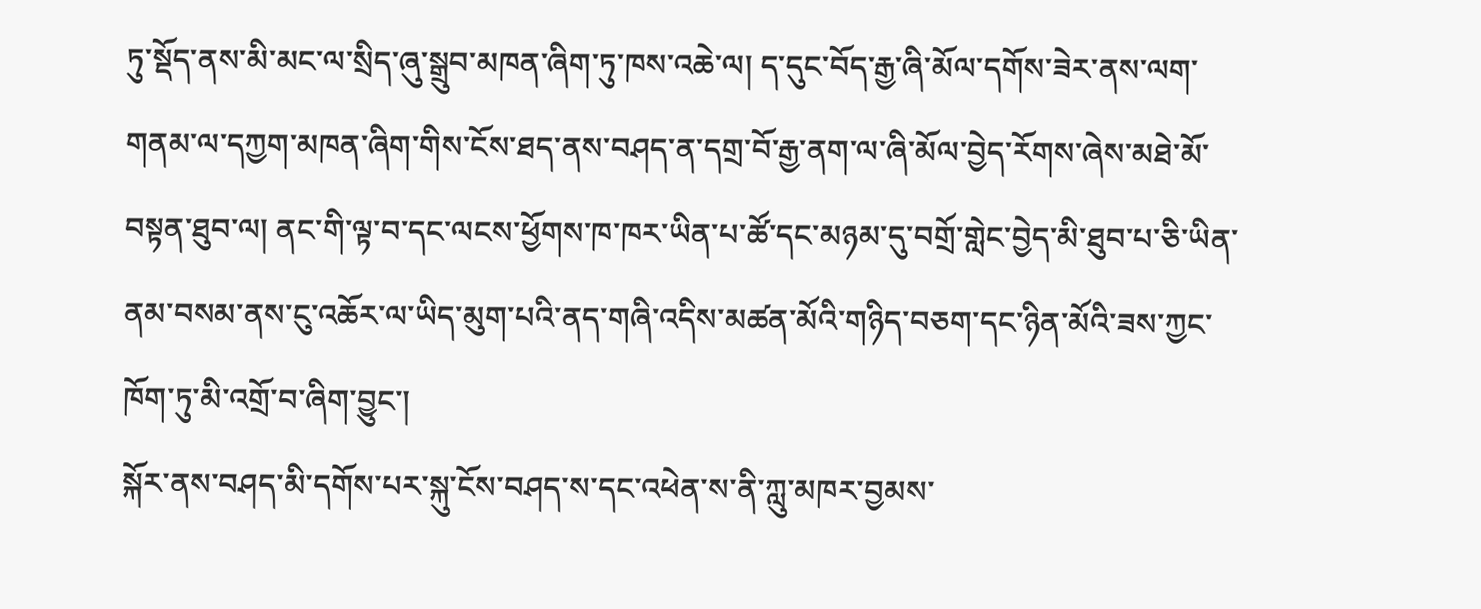ཏུ་སྡོད་ནས་མི་མང་ལ་སྲིད་ཞུ་སྒྲུབ་མཁན་ཞིག་ཏུ་ཁས་འཆེ་ལ། ད་དུང་བོད་རྒྱ་ཞི་མོལ་དགོས་ཟེར་ནས་ལག་གནམ་ལ་དཀྱག་མཁན་ཞིག་གིས་ངོས་ཐད་ནས་བཤད་ན་དགྲ་བོ་རྒྱ་ནག་ལ་ཞི་མོལ་བྱེད་རོགས་ཞེས་མཐེ་མོ་བསྟན་ཐུབ་ལ། ནང་གི་ལྟ་བ་དང་ལངས་ཕྱོགས་ཁ་ཁར་ཡིན་པ་ཚོ་དང་མཉམ་དུ་བགྲོ་གླེང་བྱེད་མི་ཐུབ་པ་ཅི་ཡིན་ནམ་བསམ་ནས་ངུ་འཆོར་ལ་ཡིད་མུག་པའི་ནད་གཞི་འདིས་མཚན་མོའི་གཉིད་བཅག་དང་ཉིན་མོའི་ཟས་ཀྱང་ཁོག་ཏུ་མི་འགྲོ་བ་ཞིག་བྱུང་།
སྐོར་ནས་བཤད་མི་དགོས་པར་སྐུ་ངོས་བཤད་ས་དང་འཕེན་ས་ནི་ཀླུ་མཁར་བྱམས་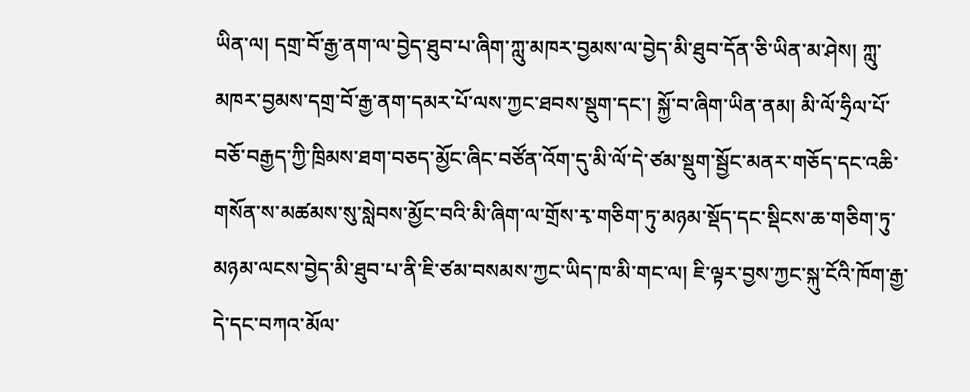ཡིན་ལ། དགྲ་བོ་རྒྱ་ནག་ལ་བྱེད་ཐུབ་པ་ཞིག་ཀླུ་མཁར་བྱམས་ལ་བྱེད་མི་ཐུབ་དོན་ཅི་ཡིན་མ་ཤེས། ཀླུ་མཁར་བྱམས་དགྲ་བོ་རྒྱ་ནག་དམར་པོ་ལས་ཀྱང་ཐབས་སྡུག་དང་། སྐྱོ་བ་ཞིག་ཡིན་ནམ། མི་ལོ་ཧྲིལ་པོ་བཅོ་བརྒྱད་ཀྱི་ཁྲིམས་ཐག་བཅད་མྱོང་ཞིང་བཙོན་འོག་དུ་མི་ལོ་དེ་ཙམ་སྡུག་སྦྱོང་མནར་གཅོད་དང་འཆི་གསོན་ས་མཚམས་སུ་སླེབས་མྱོང་བའི་མི་ཞིག་ལ་གྲོས་རྭ་གཅིག་ཏུ་མཉམ་སྡོད་དང་སྡིངས་ཆ་གཅིག་ཏུ་མཉམ་ལངས་བྱེད་མི་ཐུབ་པ་ནི་ཇི་ཙམ་བསམས་ཀྱང་ཡིད་ཁ་མི་གང་ལ། ཇི་ལྟར་བྱས་ཀྱང་སྐུ་ངོའི་ཁོག་རྒྱ་དེ་དང་བཀའ་མོལ་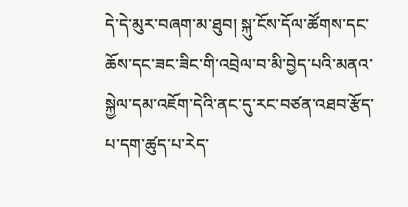དེ་དེ་མུར་བཞག་མ་ཐུབ། སྐུ་ངོས་དོལ་ཚོགས་དང་ཆོས་དང་ཟང་ཟིང་གི་འབྲེལ་བ་མི་བྱེད་པའི་མནའ་སྐྱེལ་དམ་འཇོག་དེའི་ནང་དུ་རང་བཙན་འཐབ་རྩོད་པ་དག་ཚུད་པ་རེད་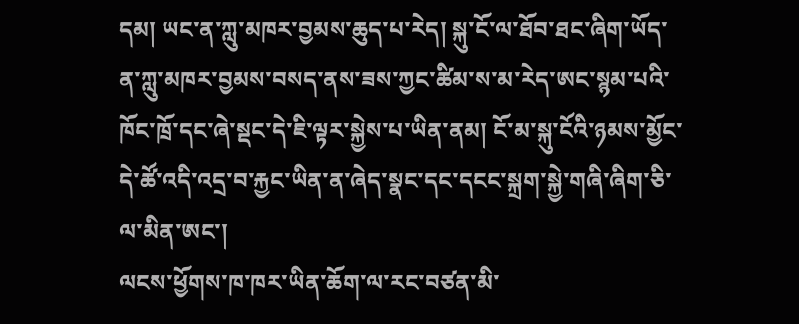དམ། ཡང་ན་ཀླུ་མཁར་བྱམས་ཆུད་པ་རེད། སྐུ་ངོ་ལ་ཐོབ་ཐང་ཞིག་ཡོད་ན་ཀླུ་མཁར་བྱམས་བསད་ནས་ཟས་ཀྱང་ཚིམ་ས་མ་རེད་ཨང་སྙམ་པའི་ཁོང་ཁྲོ་དང་ཞེ་སྡང་དེ་ཇི་ལྟར་སྐྱེས་པ་ཡིན་ནམ། ངོ་མ་སྐུ་ངོའི་ཉམས་མྱོང་དེ་ཚོ་འདི་འདྲ་བ་རྐྱང་ཡིན་ན་ཞེད་སྣང་དང་དངང་སྐྲག་སྐྱེ་གཞི་ཞིག་ཅི་ལ་མིན་ཨང་།
ལངས་ཕྱོགས་ཁ་ཁར་ཡིན་ཆོག་ལ་རང་བཙན་མི་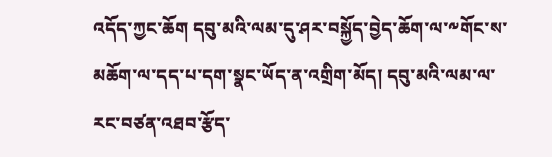འདོད་ཀྱང་ཆོག དབུ་མའི་ལམ་དུ་ཤར་བསྐྱོད་བྱེད་ཆོག་ལ་༸གོང་ས་མཆོག་ལ་དད་པ་དག་སྣང་ཡོད་ན་འགྲིག་མོད། དབུ་མའི་ལམ་ལ་རང་བཙན་འཐབ་རྩོད་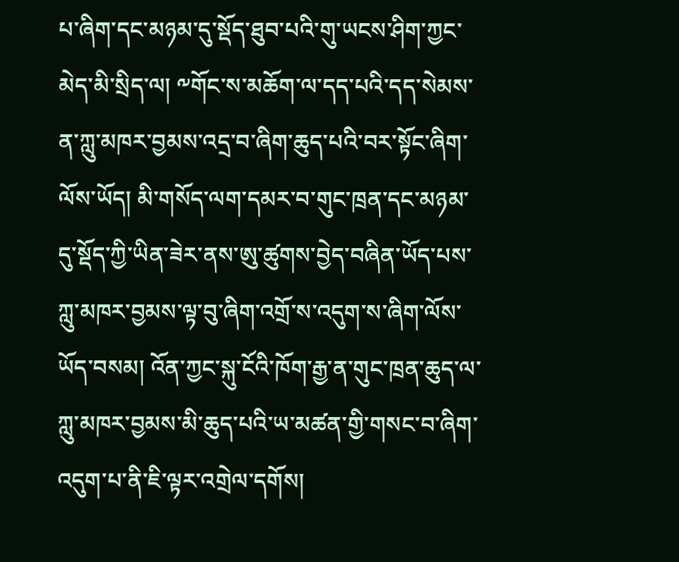པ་ཞིག་དང་མཉམ་དུ་སྡོད་ཐུབ་པའི་གུ་ཡངས་ཤིག་ཀྱང་མེད་མི་སྲིད་ལ། ༸གོང་ས་མཆོག་ལ་དད་པའི་དད་སེམས་ན་ཀླུ་མཁར་བྱམས་འདྲ་བ་ཞིག་ཆུད་པའི་བར་སྟོང་ཞིག་ལོས་ཡོད། མི་གསོད་ལག་དམར་བ་གུང་ཁྲན་དང་མཉམ་དུ་སྡོད་ཀྱི་ཡིན་ཟེར་ནས་ཨུ་ཚུགས་བྱེད་བཞིན་ཡོད་པས་ཀླུ་མཁར་བྱམས་ལྟ་བུ་ཞིག་འགྲོ་ས་འདུག་ས་ཞིག་ལོས་ཡོད་བསམ། འོན་ཀྱང་སྐུ་ངོའི་ཁོག་རྒྱ་ན་གུང་ཁྲན་ཆུད་ལ་ཀླུ་མཁར་བྱམས་མི་ཆུད་པའི་ཡ་མཚན་གྱི་གསང་བ་ཞིག་འདུག་པ་ནི་ཇི་ལྟར་འགྲེལ་དགོས།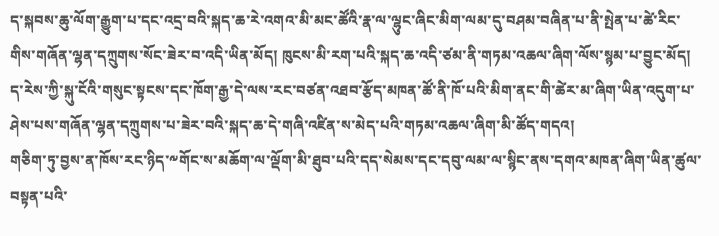ད་སྐབས་ཆུ་ལོག་རྒྱུག་པ་དང་འདྲ་བའི་སྐད་ཆ་རེ་འགའ་མི་མང་ཚོའི་རྣ་ལ་ལྷུང་ཞིང་མིག་ལམ་དུ་བཤམ་བཞིན་པ་ནི་སྤེན་པ་ཚེ་རིང་གིས་གཞོན་ལྷན་དཀྲུགས་སོང་ཟེར་བ་འདི་ཡིན་མོད། ཁུངས་མི་རག་པའི་སྐད་ཆ་འདི་ཙམ་ནི་གཏམ་འཆལ་ཞིག་ལོས་སྙམ་པ་བྱུང་མོད། ད་རེས་ཀྱི་སྐུ་ངོའི་གསུང་སྟངས་དང་ཁོག་རྒྱ་དེ་ལས་རང་བཙན་འཐབ་རྩོད་མཁན་ཚོ་ནི་ཁོ་པའི་མིག་ནང་གི་ཚེར་མ་ཞིག་ཡིན་འདུག་པ་ཤེས་པས་གཞོན་ལྷན་དཀྲུགས་པ་ཟེར་བའི་སྐད་ཆ་དེ་གཞི་འཛིན་ས་མེད་པའི་གཏམ་འཆལ་ཞིག་མི་ཚོད་གདའ།
གཅིག་ཏུ་བྱས་ན་ཁོས་རང་ཉིད་༸གོང་ས་མཆོག་ལ་ལྡོག་མི་ཐུབ་པའི་དད་སེམས་དང་དབུ་ལམ་ལ་སྙིང་ནས་དགའ་མཁན་ཞིག་ཡིན་ཚུལ་བསྟན་པའི་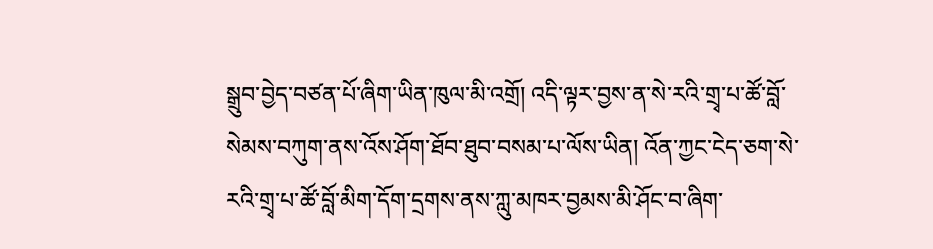སྒྲུབ་བྱེད་བཙན་པོ་ཞིག་ཡིན་ཁུལ་མི་འགྲོ། འདི་ལྟར་བྱས་ན་སེ་རའི་གྲྭ་པ་ཚོ་བློ་སེམས་བཀུག་ནས་འོས་ཤོག་ཐོབ་ཐུབ་བསམ་པ་ལོས་ཡིན། འོན་ཀྱང་ངེད་ཅག་སེ་རའི་གྲྭ་པ་ཚོ་བློ་མིག་དོག་དྲགས་ནས་ཀླུ་མཁར་བྱམས་མི་ཤོང་བ་ཞིག་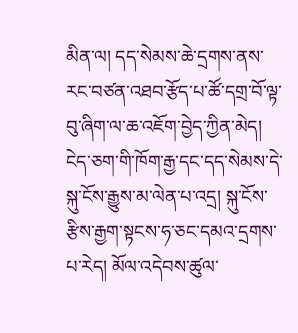མིན་ལ། དད་སེམས་ཆེ་དྲགས་ནས་རང་བཙན་འཐབ་རྩོད་པ་ཚོ་དགྲ་བོ་ལྟ་བུ་ཞིག་ལ་ཆ་འཇོག་བྱེད་ཀྱིན་མེད། ངེད་ཅག་གི་ཁོག་རྒྱ་དང་དད་སེམས་དེ་སྐུ་ངོས་རྒྱུས་མ་ལེན་པ་འདྲ། སྐུ་ངོས་རྩིས་རྒྱག་སྟངས་ཧ་ཅང་དམའ་དྲགས་པ་རེད། མོལ་འདེབས་ཚུལ་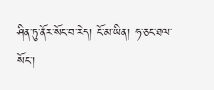ཤིན་ཏུ་ནོར་སོང་བ་རེད། ངོ་མ་ཡིན། ཧ་ཅང་ཐལ་སོང་།